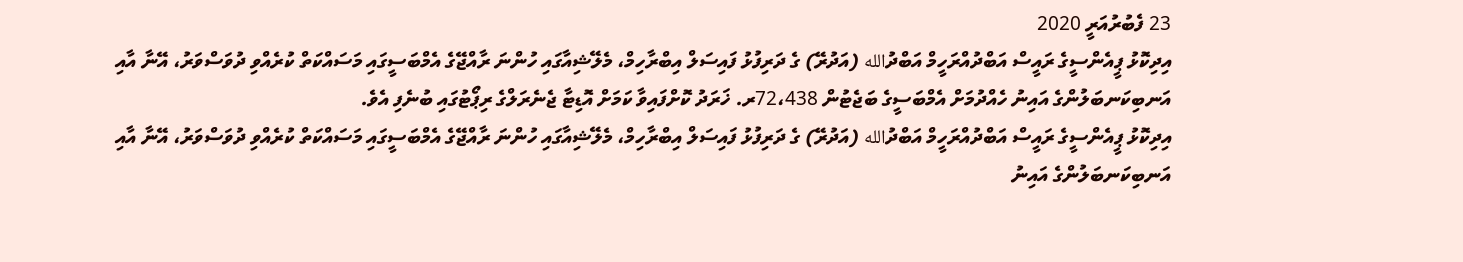23 ފެބުރުއަރީ 2020
އިދިކޮޅު ޕީއެންސީގެ ރައީސް އަބްދުއްރަހީމް އަބްދުالله (އަދުރޭ) ގެ ދަރިފުޅު ފައިސަލް އިބްރާހިމް، މެލޭޝިއާގައި ހުންނަ ރާއްޖޭގެ އެމްބަސީގައި މަސައްކަތް ކުރެއްވި ދުވަސްވަރު، އޭނާ އާއި އަނބިކަނބަލުންގެ އައިނު ހެއްދުމަށް އެމްބަސީގެ ބަޖެޓުން 72،438ރ. ޚަރަދު ކޮށްފައިވާ ކަމަށް އޮޑިޓާ ޖެނެރަލްގެ ރިޕޯޓުގައި ބުނެފި އެވެ.
އިދިކޮޅު ޕީއެންސީގެ ރައީސް އަބްދުއްރަހީމް އަބްދުالله (އަދުރޭ) ގެ ދަރިފުޅު ފައިސަލް އިބްރާހިމް، މެލޭޝިއާގައި ހުންނަ ރާއްޖޭގެ އެމްބަސީގައި މަސައްކަތް ކުރެއްވި ދުވަސްވަރު، އޭނާ އާއި އަނބިކަނބަލުންގެ އައިނު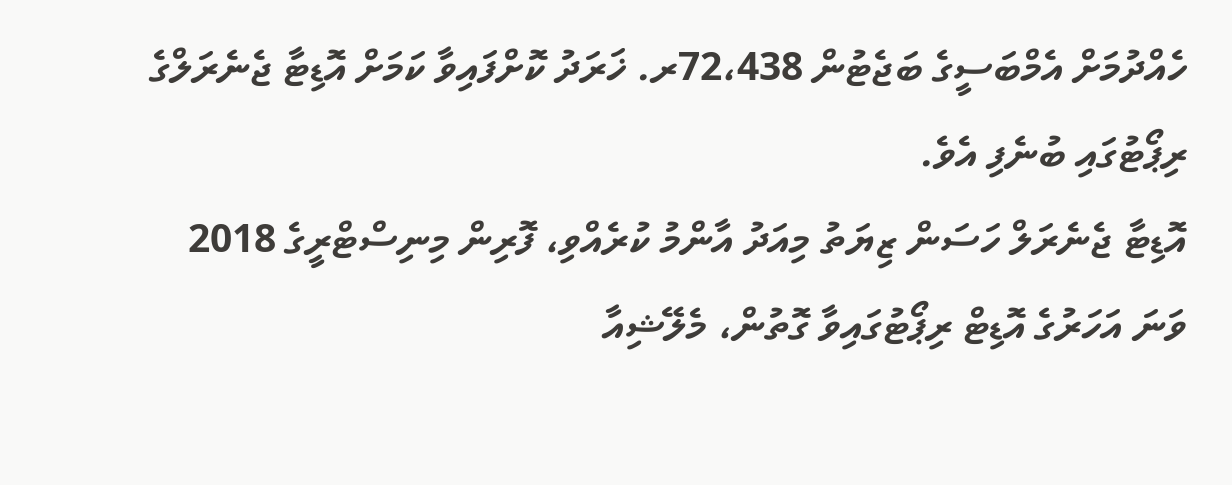ހެއްދުމަށް އެމްބަސީގެ ބަޖެޓުން 72،438ރ. ޚަރަދު ކޮށްފައިވާ ކަމަށް އޮޑިޓާ ޖެނެރަލްގެ ރިޕޯޓުގައި ބުނެފި އެވެ.
އޮޑިޓާ ޖެނެރަލް ހަސަން ޒިޔަތު މިއަދު އާންމު ކުރެއްވި، ފޮރިން މިނިސްޓްރީގެ 2018 ވަނަ އަހަރުގެ އޮޑިޓް ރިޕޯޓުގައިވާ ގޮތުން، މެލޭޝިއާ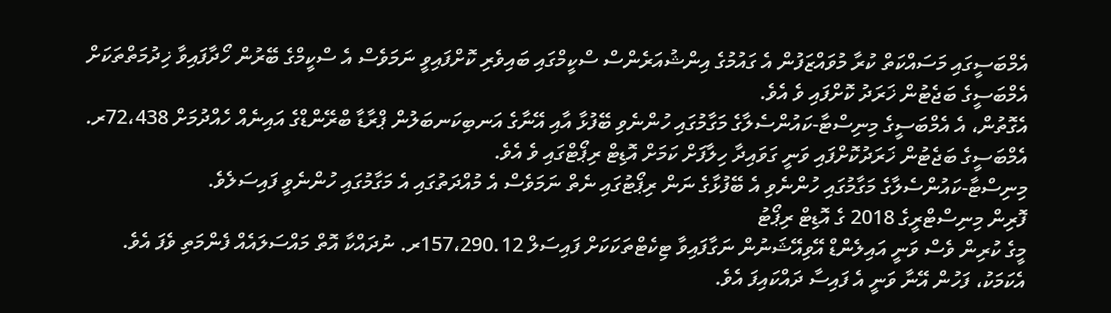އެމްބަސީގައި މަސައްކަތް ކުރާ މުވައްޒަފުން އެ ގައުމުގެ އިންޝުއަރެންސް ސްކީމްގައި ބައިވެރި ކޮށްފައިވީ ނަމަވެސް އެ ސްކީމްގެ ބޭރުން ހޯދާފައިވާ ޚިދުމަތްތަކަށް އެމްބަސީގެ ބަޖެޓުން ޚަރަދު ކޮށްފައި ވެ އެވެ.
އެގޮތުން، އެ އެމްބަސީގެ މިނިސްޓާ-ކައުންސެލާގެ މަގާމުގައި ހުންނެވި ބޭފުޅާ އާއި އޭނާގެ އަނބިކަނބަލުން ޕްރާޑާ ބްރޭންޑްގެ އައިނެއް ހެއްދުމަށް 72،438ރ. އެމްބަސީގެ ބަޖެޓުން ޚަރަދުކޮށްފައި ވަނީ ގަވައިދާ ހިލާފަށް ކަމަށް އޮޑިޓް ރިޕޯޓްގައި ވެ އެވެ.
މިނިސްޓާ-ކައުންސެލާގެ މަގާމުގައި ހުންނެވި އެ ބޭފުޅާގެ ނަން ރިޕޯޓުގައި ނެތް ނަމަވެސް އެ މުއްދަތުގައި އެ މަގާމުގައި ހުންނެވީ ފައިސަލެވެ.
ފޮރިން މިނިސްޓްރީގެ 2018 ގެ އޮޑިޓް ރިޕޯޓު
މީގެ ކުރިން ވެސް ވަނީ އައިލެންޑް އޭވިއޭޝަނުން ނަގާފައިވާ ޓިކެޓްތަކަކަށް ފައިސަލް 157،290.12ރ. ނުދައްކާ އޮތް މައްސަލައެއް ފެންމަތި ވެފަ އެވެ. އެކަމަކު، ފަހުން އޭނާ ވަނީ އެ ފައިސާ ދައްކައިފަ އެވެ.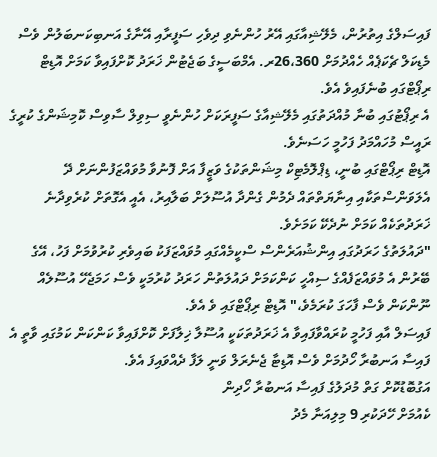ފައިސަލްގެ އިތުރުން، މެލޭޝިއާގައި އޭރު ހުންނެވި ދިވެހި ސަފީރާއި އޭނާގެ އަނބިކަނބަލުން ވެސް މެޑިކަލް ޗެކަޕެއް ހެއްދުމަށް 26،360ރ. އެމްބަސީގެ ބަޖެޓުން ޚަރަދު ކޮށްފައިވާ ކަމަށް އޮޑިޓް ރިޕޯޓްގައި ބުނެފައިވެ އެވެ.
އެ ރިޕޯޓުގައި ބުނާ މުއްދަތުގައި މެލޭޝިއާގެ ސަފީރަކަށް ހުންނެވީ ސިވިލް ސާވިސް ކޮމިޝަންގެ ކުރީގެ ރައީސް މުހައްމަދު ފަހުމީ ހަސަނެވެ.
އޮޑިޓް ރިޕޯޓްގައި ބުނީ، ޑިޕްލޮމެޓިކް މިޝަންތަކުގެ ވަޒީފާ އަށް ފޮނުވާ މުވައްޒަފުންނަށް ދޭ އެލަވަންސްތަކާއި އިނާޔަތްތައް ދެމުން ގެންދާ އުސޫލަށް ބަލާއިރު، އެއީ އެގޮތަށް ކުރެވިދާނެ ޚަރަދުތަކެއް ކަމަށް ނުދެކޭ ކަމަށެވެ.
"ދައުލަތުގެ ހަރަދުގައި އިންޝުއަރެންސް ސްކީމެއްގައި މުވައްޒަފަކު ބައިވެރި ކުރުވުމަށް ފަހު، އޭގެ ބޭރުން އެ މުވައްޒަފެއްގެ ސިއްހީ ކަންކަމަށް ދައުލަތުން ހަރަދު ކުރުމަކީ ވެސް ހަމަޖެހޭ އުސޫލެއް ނޫންކަން ވެސް ފާހަގަ ކުރަމެވެ،" އޮޑިޓް ރިޕޯޓްގައި ވެ އެވެ.
ފައިސަލް އާއި ފަހުމީ ކުރައްވާފައިވާ އެ ޚަރަދުތަކަކީ އުސޫލާ ޚިލާފަށް ކޮށްފައިވާ ކަންކަން ކަމުގައި ވާތީ އެ ފައިސާ އަނބުރާ ހޯދުމަށް ވެސް އޮޑިޓާ ޖެނެރަލް ވަނީ ލަފާ ދެއްވައިފަ އެވެ.
އަގުބޮޑުކޮށް ގަތް މުދަލުގެ ފައިސާ އަނބުރާ ހޯދިން
ކެއުމަށް ހޭދަކުރި 9 މިލިއަނާ މެދު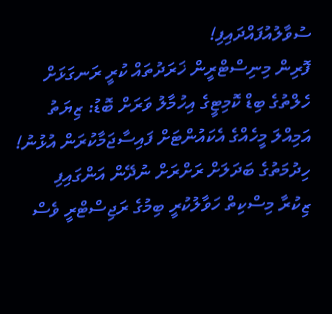ސުވާލުއުފައްދައިފި!
ފޮރިން މިނިސްޓްރީން ޚަރަދުތައް ކުރީ ރަނގަޅަށް
ހެލްތުގެ ބިޑް ކޮމިޓީގެ އިހުމާލު ވަރަށް ބޮޑު: ޒިޔަތު
އަމިއްލަ މީހެއްގެ އެކައުންޓަށް ފައިސާޖަމާކުރަން އުޅުނު!
ހިދުމަތުގެ ބަދަލަށް ރަށްރަށް ނުދޭން އަންގައިފި
ޒިކުރާ މިސްކިތް ހަވާލުކުރީ ބިމުގެ ރަޖިސްޓްރީ ވެސް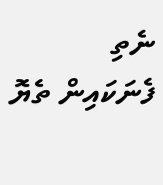ނެތި
ފެނަކައިން ތެޔޮ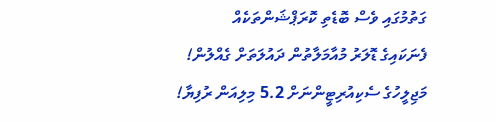ގަތުމުގައި ވެސް ބޮޑެތި ކޮރަޕްޝަންތަކެއް
ފެނަކައިގެ ޑޮލަރު މުއާމަލާތުން ދައުލަތަށް ގެއްލުން!
މަޖިލީހުގެ ސެކިއުރިޓީންނަށް 5.2 މިލިއަން ރުފިޔާ!